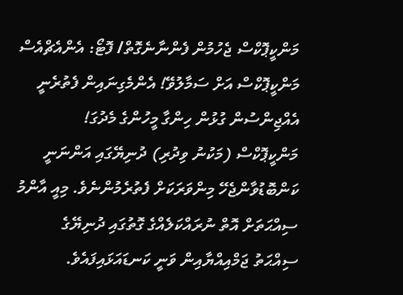މަންކީޕޮކްސް ޖެހުމުން ފެންނާނެގޮތް/ ފޮޓޯ: އެންއެޗްއެސް
މަންކީޕޮކްސް އަށް ސަމާލުވޭ! އެންމެގިނައިން ފެތުރެނީ އެއްޖިންސުން ގުޅުން ހިންގާ މީހުންގެ މެދުގަ!
މަންކީޕޮކްސް (މަކުނު ވިދުރި) ދުނިޔޭގައި އަންނަނީ ކަންބޮޑުވާންޖެހޭ މިންވަރަކަށް ފެތުރެމުންނެވެ. މިއީ އާންމު ސިއްޙަތަށް އޮތް ނުރައްކަލެއްގެ ގޮތުގައި ދުނިޔޭގެ ސިއްޙަތު ޖަމްއިއްޔާއިން ވަނީ ކަނޑައަޅައިފައެވެ.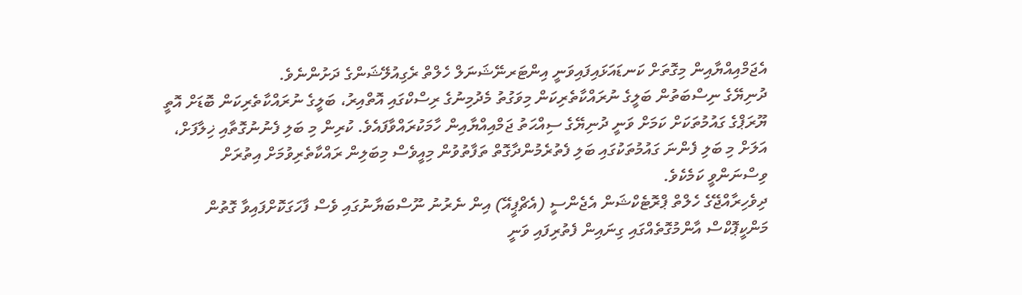އެޖަމްއިއްޔާއިން މިގޮތަށް ކަނޑައަޅައިފައިވަނީ އިންޓަރނޭޝަނަލް ހެލްތް ރެގިއުލޭޝަންގެ ދަށުންނެވެ.
ދުނިޔޭގެ ނިސްބަތުން ބަލީގެ ނުރައްކާތެރިކަން މިވަގުތު މެދުމިނުގެ ރިސްކްގައި އޮތްއިރު، ބަލީގެ ނުރައްކާތެރިކަން ބޮޑަށް އޮތީ ޔޫރަޕްގެ ގައުމުތަކަށް ކަމަށް ވަނީ ދުނިޔޭގެ ސިއްޙަތު ޖަމްއިއްޔާއިން ހާމަކުރައްވާފައެވެ. ކުރިން މި ބަލި ފެނުނުގޮތާއި ޚިލާފަށް، އަލަށް މި ބަލި ފެންނަ ގައުމުތަކުގައި ބަލި ފެތުރެމުންދާގޮތް ތަފާތުވުން މިއީވެސް މިބަލިން ރައްކާތެރިވުމަށް އިތުރަށް ވިސްނަންވީ ކަމެކެވެ.
ދިވެހިރާއްޖޭގެ ހެލްތް ޕްރޮޓެކްޝަން އެޖެންސީ (އެޗްޕީއޭ) އިން ނެރުނު ނޫސްބަޔާނުގައި ވެސް ފާހަގަކޮށްފައިވާ ގޮތުން މަންކީޕޮކްސް އާންމުގޮތެއްގައި ގިނައިން ފެތުރިފައި ވަނީ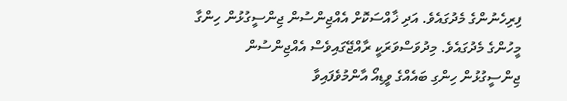ފިރިހެނުންގެ މެދުގައެވެ. އަދި ޚާއްސަކޮށް އެއްޖިންސުން ޖިންސީގުޅުން ހިންގާ މީހުންގެ މެދުގައެވެ. މިދުވަސްވަރަކީ ރާއްޖޭގައިވެސް އެއްޖިންސުން ޖިންސީގުޅުން ހިންގި ބައެއްގެ ވީޑިއޯ އާންމުވެފައިވާ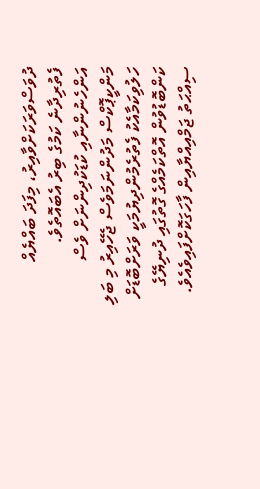ދުވަސްވަރަކަށްވާއިރު، މިފަދަ ބައްޔެއް ފެތުރިދާނެ ކަމުގެ ބިރު އެބައޮތެވެ.
އަންހެނުންނާއި ކުޑަކުދިންނަށް ވެސް މަންކީޕޮކްސް މަދުންނަމަވެސް ޖެހޭއިރު މި ބަލި ހަލުވިކަމާއެކު ފެތުރެމުންދިޔުމަކީ ވަރަށްބޮޑަށް ކަންބޮޑުވުން އޮތްކަމެއްގެ ގޮތުގައި ދުނިޔޭގެ ސިއްޙަތު ޖަމްއިއްޔާއިން ފާހަގަކޮށްފައިވެއެވެ.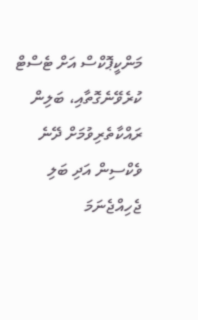މަންކީޕޮކްސް އަށް ޓެސްޓް ކުރެވޭނެގޮތާއި، ބަލިން ރައްކާތެރިވުމަށް ދޭނެ ވެކްސިން އަދި ބަލި ޖެހިއްޖެނަމަ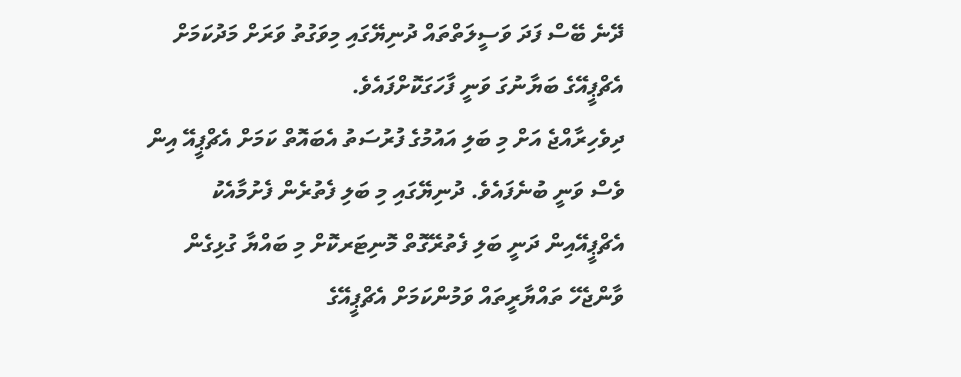ދޭނެ ބޭސް ފަދަ ވަސީލަތްތައް ދުނިޔޭގައި މިވަގުތު ވަރަށް މަދުކަމަށް އެޗްޕީއޭގެ ބަޔާނުގަ ވަނީ ފާހަގަކޮށްފައެވެ.
ދިވެހިރާއްޖެ އަށް މި ބަލި އައުމުގެ ފުރުސަތު އެބައޮތް ކަމަށް އެޗްޕީއޭ އިން ވެސް ވަނީ ބުނެފައެވެ. ދުނިޔޭގައި މި ބަލި ފެތުރެން ފެށުމާއެކު އެޗްޕީއޭއިން ދަނީ ބަލި ފެތުރޭގޮތް މޮނިޓަރކޮށް މި ބައްޔާ ގުޅިގެން ވާންޖެހޭ ތައްޔާރީތައް ވަމުންކަމަށް އެޗްޕީއޭގެ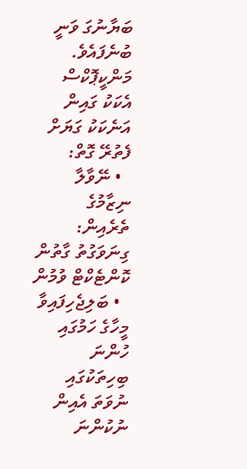ބަޔާނުގަ ވަނީ ބުނެފައެވެ.
މަންކީޕޮކްސް އެކަކު ގައިން އަނެކަކު ގަޔަށް ފެތުރޭ ގޮތް:
  • ނޭވާލާ ނިޒާމުގެ ތެރެއިން: ގިނަވަގުތު ގާތުން ކޮންޓެކްޓް ވުމުން
  • ބަލިޖެހިފައިވާ މީހާގެ ހަމުގައި ހުންނަ ބިހިތަކުގައި ނުވަތަ އެއިން ނުކުންނަ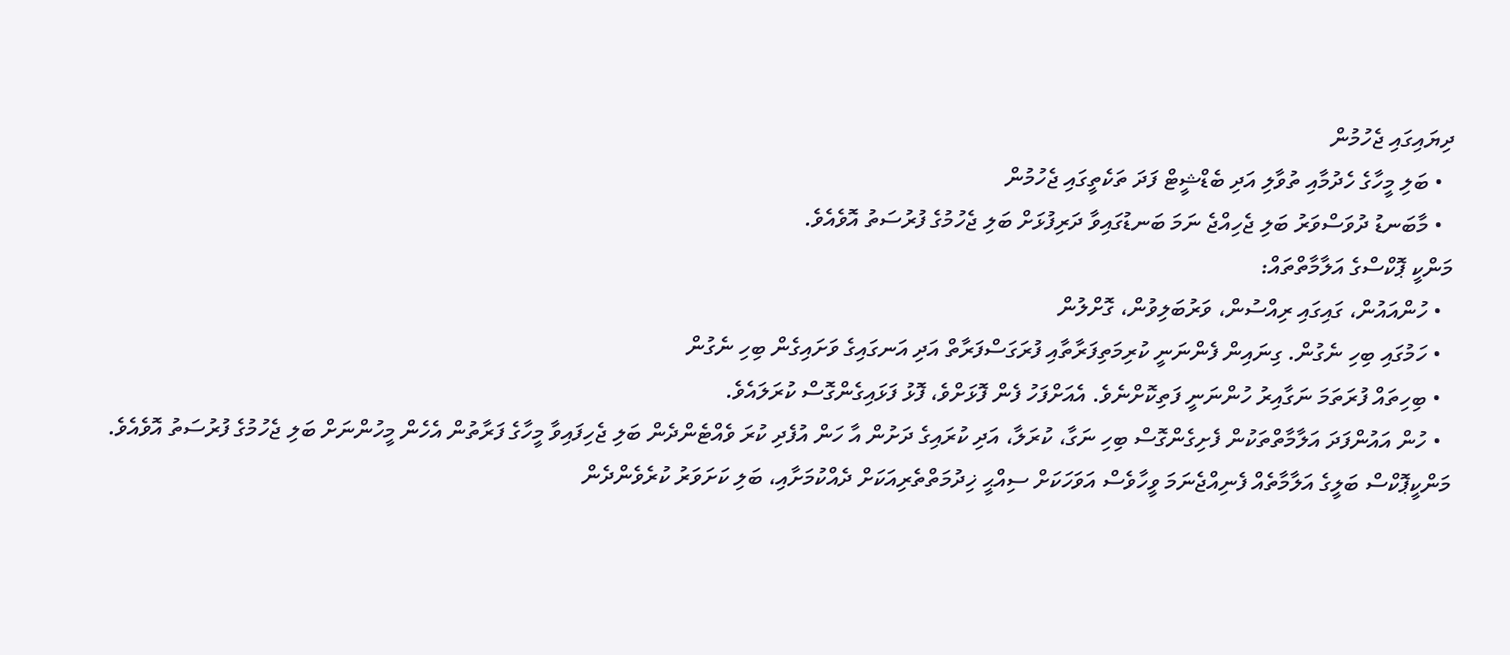ދިޔައިގައި ޖެހުމުން
  • ބަލި މީހާގެ ހެދުމާއި ތުވާލި އަދި ބެޑްޝީޓް ފަދަ ތަކެތީގައި ޖެހުމުން
  • މާބަނޑު ދުވަސްވަރު ބަލި ޖެހިއްޖެ ނަމަ ބަނޑުގައިވާ ދަރިފުޅަށް ބަލި ޖެހުމުގެ ފުރުސަތު އޮވެއެވެ.
މަންކީ ޕޮކްސްގެ އަލާމާތްތައް:
  • ހުންއައުން، ގައިގައި ރިއްސުން، ވަރުބަލިވުން، ގޮށްލުން
  • ހަމުގައި ބިހި ނެގުން. ގިނައިން ފެންނަނީ ކުރިމަތިފަރާތާއި ފުރަގަސްފަރާތް އަދި އަނގައިގެ ވަށައިގެން ބިހި ނެގުން
  • ބިހިތައް ފުރަތަމަ ނަގާއިރު ހުންނަނީ ފަތިކޮށްނެވެ. އެއަށްފަހު ފެން ފޮޅަށްވެ، ފޮޅު ފަޅައިގެންގޮސް ކުރަލައެވެ.
  • ހުން އައުންފަދަ އަލާމާތްތަކުން ފެށިގެންގޮސް ބިހި ނަގާ، ކުރަލާ، އަދި ކުރައިގެ ދަށުން އާ ހަން އުފެދި ކުރަ ވެއްޓެންދެން ބަލި ޖެހިފައިވާ މީހާގެ ފަރާތުން އެހެން މީހުންނަށް ބަލި ޖެހުމުގެ ފުރުސަތު އޮވެއެވެ.
މަންކީޕޮކްސް ބަލީގެ އަލާމާތެއް ފެނިއްޖެނަމަ ވީހާވެސް އަވަހަކަށް ސިއްޙީ ޚިދުމަތްތެރިއަކަށް ދެއްކުމަށާއި، ބަލި ކަށަވަރު ކުރެވެންދެން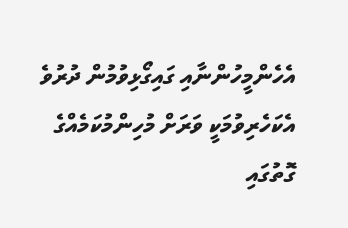އެހެންމީހުންނާއި ގައިގޯޅިވުމުން ދުރުވެ އެކަހެރިވުމަކީ ވަރަށް މުހިންމުކަމެއްގެ ގޮތުގައި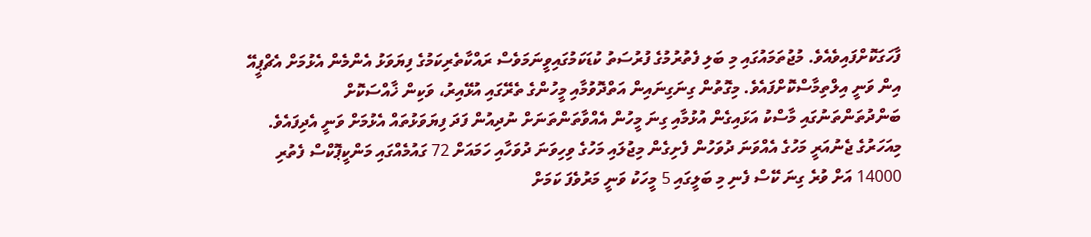ފާހަގަކޮށްފައިވެއެވެ. މުޖުތަމައުގައި މި ބަލި ފެތުރުމުގެ ފުރުސަތު ކުޑަކަމުގައިވީނަމަވެސް ރައްކާތެރިކަމުގެ ފިޔަވަޅު އެންމެން އެޅުމަށް އެޗްޕީއޭ އިން ވަނީ އިލްތިމާސްކޮށްފައެވެ. މިގޮތުން ގިނަގިނައިން އަތްދޮވުމާއި މީހުންގެ ތެރޭގައި އުޅޭއިރު، ވަކިން ޚާއްސަކޮށް ބަންދުތަންތަނުގައި މާސްކު އަޅައިގެން އުޅުމާއި ގިނަ މީހުން އެއްވާތަންތަނަށް ނުދިއުން ފަދަ ފިޔަވަޅުތައް އެޅުމަށް ވަނީ އެދިފައެވެ.
މިއަހަރުގެ ޖެނުއަރީ މަހުގެ އެއްވަނަ ދުވަހުން ފެށިގެން މިޖުލައި މަހުގެ ވިހިވަނަ ދުވަހާއި ހަމައަށް 72 ގައުމެއްގައި މަންކީޕޮކްސް ފެތުރި 14000 އަށް ވުރެ ގިނަ ކޭސް ފެނި މި ބަލީގައި 5 މީހަކު ވަނީ މަރުވެފަ ކަމަށް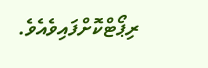ރިޕޯޓްކޮށްފައިވެއެވެ.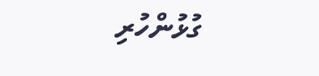ގުޅުންހުރި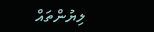ލިޔުންތައް